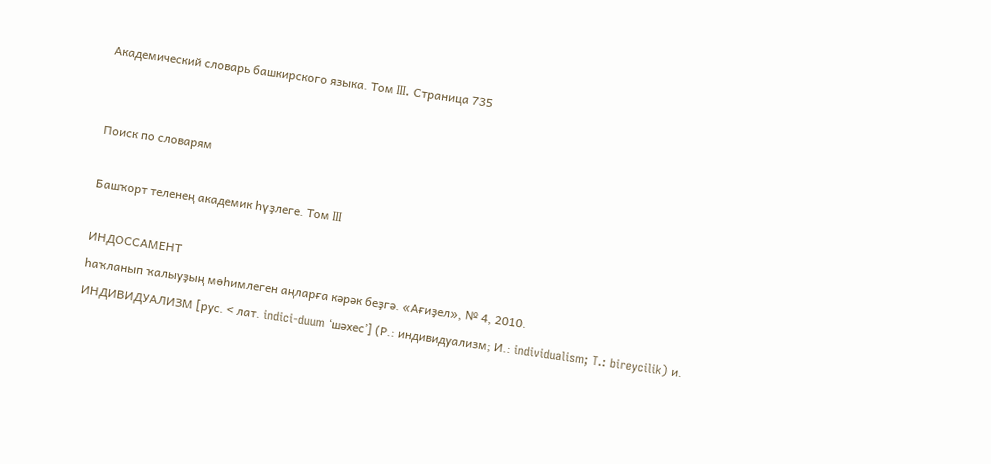Академический словарь башкирского языка. Том III. Страница 735


Поиск по словарям

Башҡорт теленең академик һүҙлеге. Том III

ИНДОССАМЕНТ
һаҡланып ҡалыуҙың мөһимлеген аңларға кәрәк беҙгә. «Ағиҙел», № 4, 2010.
ИНДИВИДУАЛИЗМ [рус. < лат. indici-duum ‘шәхес’] (Р.: индивидуализм; И.: individualism; T.: bireycilik) и.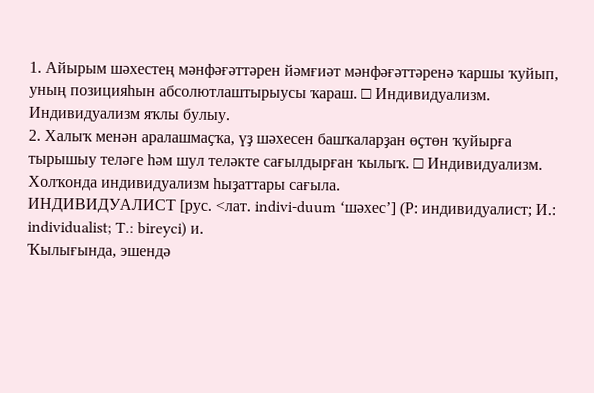1. Айырым шәхестең мәнфәғәттәрен йәмғиәт мәнфәғәттәренә ҡаршы ҡуйып, уның позицияһын абсолютлаштырыусы ҡараш. □ Индивидуализм. Индивидуализм яҡлы булыу.
2. Халыҡ менән аралашмаҫҡа, үҙ шәхесен башҡаларҙан өҫтөн ҡуйырға тырышыу теләге һәм шул теләкте сағылдырған ҡылыҡ. □ Индивидуализм. Холҡонда индивидуализм һыҙаттары сағыла.
ИНДИВИДУАЛИСТ [рус. <лат. indivi-duum ‘шәхес’] (Р: индивидуалист; И.: individualist; T.: bireyci) и.
Ҡылығында, эшендә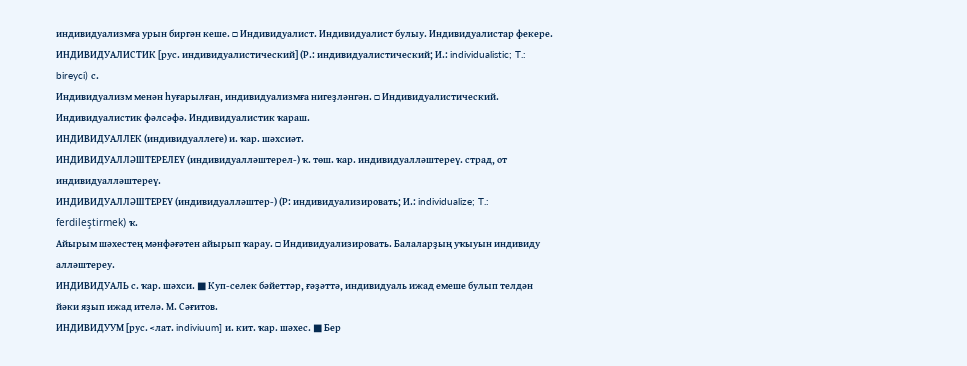индивидуализмға урын биргән кеше. □ Индивидуалист. Индивидуалист булыу. Индивидуалистар фекере.
ИНДИВИДУАЛИСТИК [рус. индивидуалистический] (Р.: индивидуалистический; И.: individualistic; T.: bireyci) с.
Индивидуализм менән һуғарылған, индивидуализмға нигеҙләнгән. □ Индивидуалистический. Индивидуалистик фәлсәфә. Индивидуалистик ҡараш.
ИНДИВИДУАЛЛЕК (индивидуаллеге) и. ҡар. шәхсиәт.
ИНДИВИДУАЛЛӘШТЕРЕЛЕҮ (индивидуалләштерел-) ҡ. төш. ҡар. индивидуалләштереү. страд, от индивидуалләштереү.
ИНДИВИДУАЛЛӘШТЕРЕҮ (индивидуалләштер-) (Р: индивидуализировать; И.: individualize; T.: ferdileştirmek) ҡ.
Айырым шәхестең мәнфәғәтен айырып ҡарау. □ Индивидуализировать. Балаларҙың уҡыуын индивиду алләштереу.
ИНДИВИДУАЛЬ с. ҡар. шәхси. ■ Куп-селек бәйеттәр, ғәҙәттә, индивидуаль ижад емеше булып телдән йәки яҙып ижад ителә. М. Сәғитов.
ИНДИВИДУУМ [рус. <лат. indiviuum] и. кит. ҡар. шәхес. ■ Бер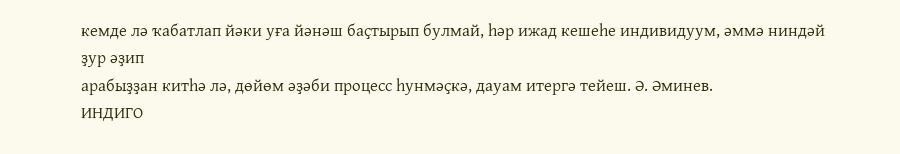кемде лә ҡабатлап йәки уға йәнәш баҫтырып булмай, һәр ижад кешеһе индивидуум, әммә ниндәй ҙур әҙип
арабыҙҙан китһә лә, дөйөм әҙәби процесс һунмәҫкә, дауам итергә тейеш. Ә. Әминев.
ИНДИГО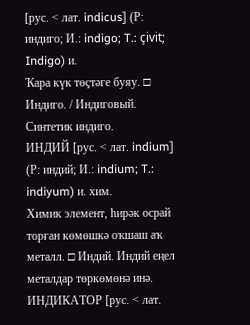[рус. < лат. indicus] (Р: индиго; И.: indigo; T.: çivit; Indigo) и.
Ҡара күк төҫтәге буяу. □ Индиго. / Индиговый. Синтетик индиго.
ИНДИЙ [рус. < лат. indium] (Р: индий; И.: indium; T.: indiyum) и. хим.
Химик элемент, һирәк осрай торған көмөшкә оҡшаш аҡ металл. □ Индий. Индий еңел металдар төркөмөнә инә.
ИНДИКАТОР [рус. < лат.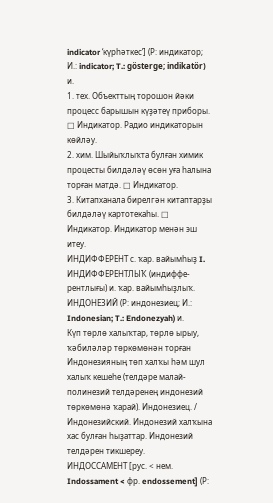indicator ‘күрһәткес’] (Р: индикатор; И.: indicator; T.: gösterge; indikatör) и.
1. тех. Объекттың торошон йәки процесс барышын күҙәтеү приборы. □ Индикатор. Радио индикаторын көйләу.
2. хим. Шыйыҡлыҡта булған химик процесты билдәләү өсөн уға һалына торған матдә. □ Индикатор.
3. Китапханала бирелгән китаптарҙы билдәләү картотекаһы. □ Индикатор. Индикатор менән эш итеу.
ИНДИФФЕРЕНТ с. ҡар. вайымһыҙ I.
ИНДИФФЕРЕНТЛЫҠ (индиффе-рентлығы) и. ҡар. вайымһыҙлыҡ.
ИНДОНЕЗИЙ (Р: индонезиец; И.: Indonesian; T.: Endonezyah) и.
Күп төрлө халыҡтар, төрлө ырыу, ҡәбиләләр төркөмөнән торған Индонезияның төп халҡы һәм шул халыҡ кешеһе (телдәре малай-полинезий телдәренең индонезий төркөмөнә ҡарай). Индонезиец. / Индонезийский. Индонезий халҡына хас булған һыҙаттар. Индонезий телдәрен тикшереу.
ИНДОССАМЕНТ [рус. < нем. Indossament < фр. endossement] (Р: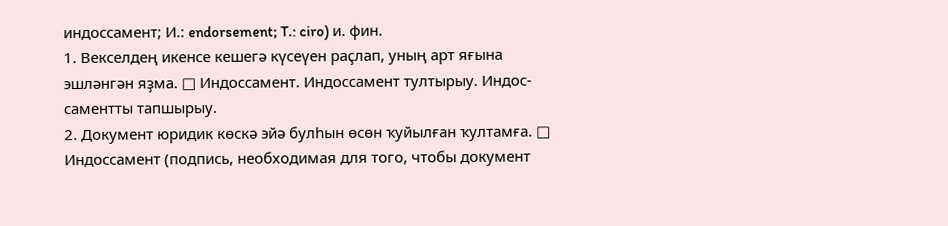индоссамент; И.: endorsement; T.: ciro) и. фин.
1. Векселдең икенсе кешегә күсеүен раҫлап, уның арт яғына эшләнгән яҙма. □ Индоссамент. Индоссамент тултырыу. Индос-саментты тапшырыу.
2. Документ юридик көскә эйә булһын өсөн ҡуйылған ҡултамға. □ Индоссамент (подпись, необходимая для того, чтобы документ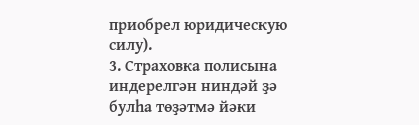приобрел юридическую силу).
3. Страховка полисына индерелгән ниндәй ҙә булһа төҙәтмә йәки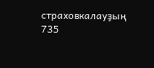страховкалауҙың
735